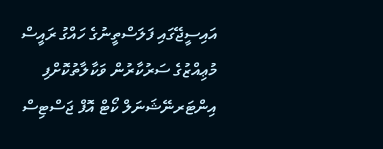އައިސީޖޭގައި ފަލަސްތީނުގެ ހައްގު ރައީސް މުޢިއްޒުގެ ސަރުކާރުން ވަކާލާތުކޮށްފި
އިންޓަރނޭޝަނަލް ކޯޓް އޮފް ޖަސްޓިސް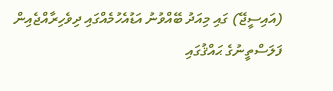(އައިސީޖޭ) ގައި މިއަދު ބޭއްވުނު އަޑުއެހުމެއްގައި ދިވެހިރާއްޖެއިން ފަލަސްތީނުގެ ޙައްޤުގައި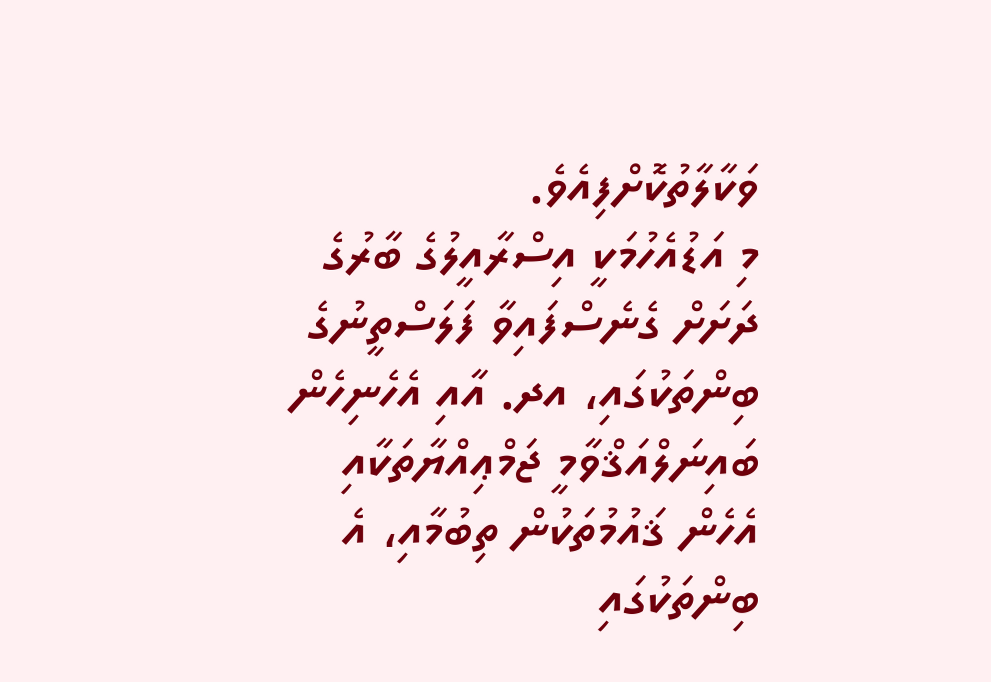ވަކާލާތުކޮށްފިއެވެ.
މި އަޑުއެހުމަކީ އިސްރާއީލުގެ ބާރުގެ ދަށަށް ގެނެސްފައިވާ ފަލަސްތީނުގެ ބިންތަކުގައި، އދ. އާއި އެހެނިހެން ބައިނަލްއަޤްވާމީ ޖަމްޢިއްޔާތަކާއި އެހެން ޤައުމުތަކުން ތިބުމާއި، އެ ބިންތަކުގައި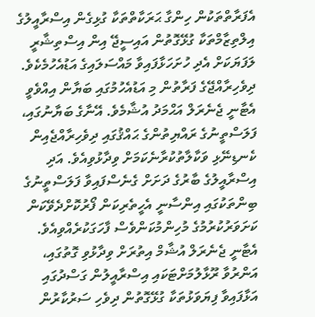އެފަރާތްތަކުން ހިންގާ ޙަރަކާތްތަކާ ގުޅިގެން އިސްރާއީލުގެ އިލްތިޒާމްތަކާ ގުޅޭގޮތުން އައިސީޖޭ އިން އިސްތިޝާރީ ލަފަޔަކަށް އެދި ހުށަހަޅާފައިވާ މައްސަލައިގެ އަޑުއެހުމެކެވެ.
ދިވެހިރާއްޖޭގެ ފަރާތުން މި އަޑުއެހުމުގައި ބަޔާން އިއްވެވީ އެޓާނީ ޖެނެރަލް އަޙްމަދު އުޝާމެވެ. އޭނާގެ ބަޔާނުގައި، ފަލަސްތީނުގެ ރައްޔިތުންގެ ޙައްޤުގައި ދިވެހިރާއްޖެއިން ކެނޑިނޭޅި ވަކާލާތުކުރާނެކަމަށް ވިދާޅުވިއެވެ. އަދި އިސްރާއީލުގެ ބާރުގެ ދަށަށް ގެނެސްފައިވާ ފަލަސްތީނުގެ ބިންތަކުގައި އިންސާނީ އެހީތެރިކަން ފޯރުކޮށްދެވޭކަން ކަށަވަރުކުރުމުގެ މުހިންމުކަންވެސް ފާހަގަކުރެއްވިއެވެ.
އެޓާނީ ޖެނެރަލް އުޝާމް އިތުރަށް ވިދާޅުވި ގޮތުގައި، އަންރުވާ ރޫޅާލުމަށްޓަކައި އިސްރާއީލުން ގަސްދުގައި އަޅާފައިވާ ފިޔަވަޅުތަކާ ގުޅޭގޮތުން ދިވެހި ސަރުކާރުން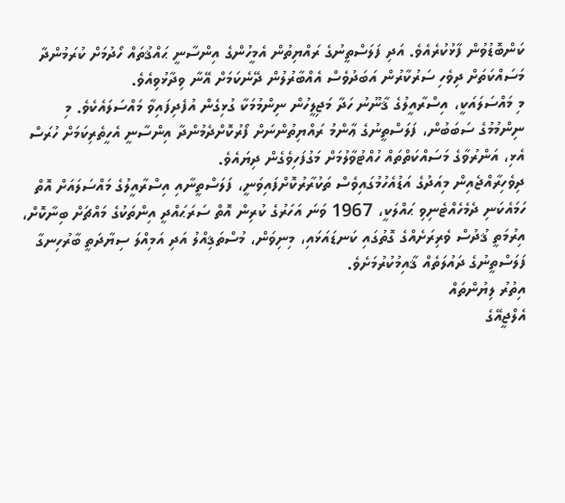ކަންބޮޑުވުން ފާޅުކުރެއެވެ. އަދި ފަލަސްތީނުގެ ރައްޔިތުން އެމީހުންގެ އިންސާނީ ޙައްޤުތައް ހޯދުމަށް ކުރަމުންދާ މަސައްކަތަށް ދިވެހި ސަރުކާރުން އަބަދުވެސް އެއްބާރުލުން ދޭނެކަމަށް އޭނާ ވިދާޅުވިއެވެ.
މި މައްސަލައަކީ، އިސްރާއީލުގެ ޤާނޫނު ހަދާ މަޖިލީހުން ނިންމުމަކާ ގުޅިގެން އުފެދިފައިވާ މައްސަލައެކެވެ. މި ނިންމުމުގެ ސަބަބުން، ފަލަސްތީނުގެ ޢާންމު ރައްޔިތުންނަށް ފޯރުކޮށްދެމުންދާ އިންސާނީ އެހީތެރިކަމަށް ހުރަސް އެޅި، އަންރުވާގެ މަސައްކަތްތައް ހުއްޓުވާލުމަށް މަގުފަހިވެގެން ދިޔައެވެ.
ދިވެހިރާއްޖެއިން މިއަދުގެ އަޑުއެހުމުގައިވެސް ތަކުރާރުކޮށްފައިވަނީ، ފަލަސްތީނާއި އިސްރާއީލުގެ މައްސަލައަށް އޮތް ހަމައެކަނި ދެމެހެއްޓެނިވި ޙައްލަކީ، 1967 ވަނަ އަހަރުގެ ކުރިން އޮތް ސަރަޙައްދީ އިންތަކުގެ މައްޗަށް ބިނާކޮށް، އިރުމަތީ ޤުދުސް ވެރިރަށެއްގެ ގޮތުގައި ކަނޑައަޅައި، މިނިވަން، މުސްތަޤިއްލު އަދި އަމިއްލަ ސިޔާދަތީ ބާރުހިނގާ ފަލަސްތީނުގެ ދައުލަތެއް ޤާއިމުކުރުމަށެވެ.
އިތުރު ލިޔުންތައް
އެލްޖީއޭގެ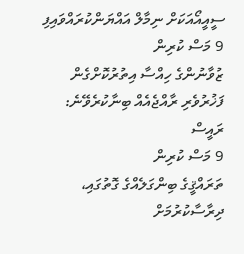ސީއީއޯއަކަށް ނިމާލް އައްޔަންކުރައްވައިފި
9 މަސް ކުރިން
ޒުވާނުންގެ ހިއްސާ އިތުރުކޮށްގެން ފަޚުރުވެރި ރާއްޖެއެއް ބިނާކުރެވޭނެ: ރައީސް
9 މަސް ކުރިން
ތަރައްޤީގެ ބިންގަލެއްގެ ގޮތުގައި، ދިރާސާކުރުމަށް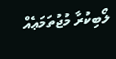ލޯބިކުރާ މުޖުތަމަޢެއް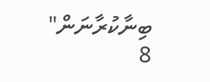ބިނާކުރާނަން"
8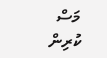މަސް ކުރިން